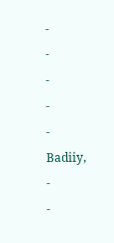-
-
-
-
-
Badiiy,
-
-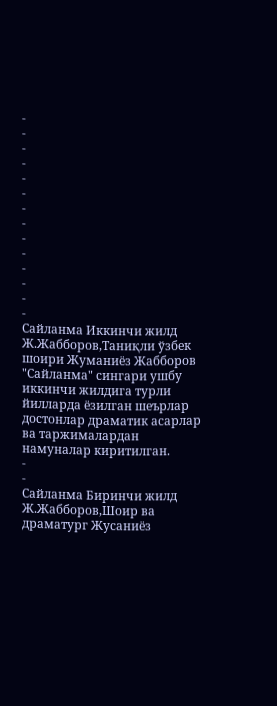-
-
-
-
-
-
-
-
-
-
-
-
-
-
Сайланма Иккинчи жилд
Ж.Жабборов,Таниқли ўзбек шоири Жуманиёз Жабборов "Сайланма" сингари ушбу иккинчи жилдига турли йилларда ёзилган шеърлар достонлар драматик асарлар ва таржималардан намуналар киритилган.
-
-
Сайланма Биринчи жилд
Ж.Жабборов,Шоир ва драматург Жусаниёз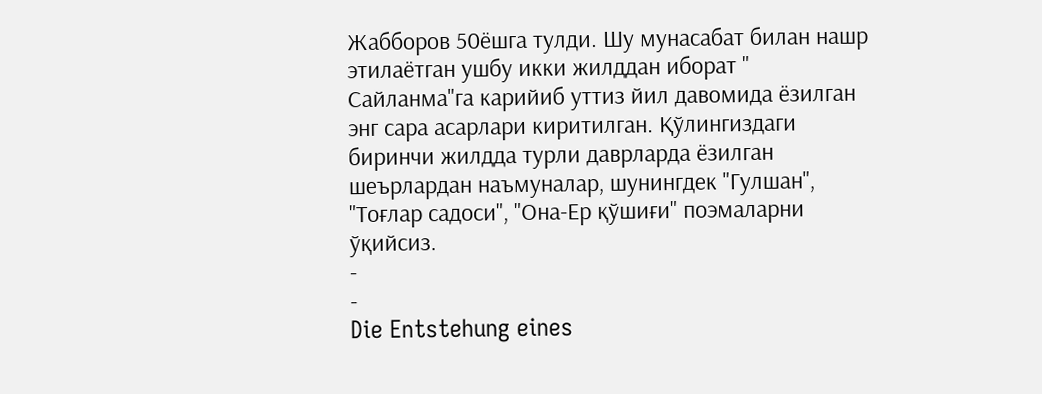Жабборов 50ёшга тулди. Шу мунасабат билан нашр этилаётган ушбу икки жилддан иборат " Сайланма"га карийиб уттиз йил давомида ёзилган энг сара асарлари киритилган. Қўлингиздаги биринчи жилдда турли даврларда ёзилган шеърлардан наъмуналар, шунингдек "Гулшан", "Тоғлар садоси", "Она-Ер қўшиғи" поэмаларни ўқийсиз.
-
-
Die Entstehung eines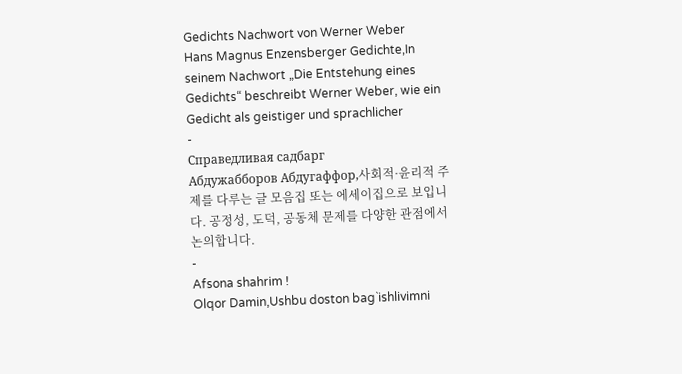Gedichts Nachwort von Werner Weber
Hans Magnus Enzensberger Gedichte,In seinem Nachwort „Die Entstehung eines Gedichts“ beschreibt Werner Weber, wie ein Gedicht als geistiger und sprachlicher
-
Справедливая садбарг
Абдужабборов Абдугаффор,사회적·윤리적 주제를 다루는 글 모음집 또는 에세이집으로 보입니다. 공정성, 도덕, 공동체 문제를 다양한 관점에서 논의합니다.
-
Afsona shahrim !
Olqor Damin,Ushbu doston bag`ishlivimni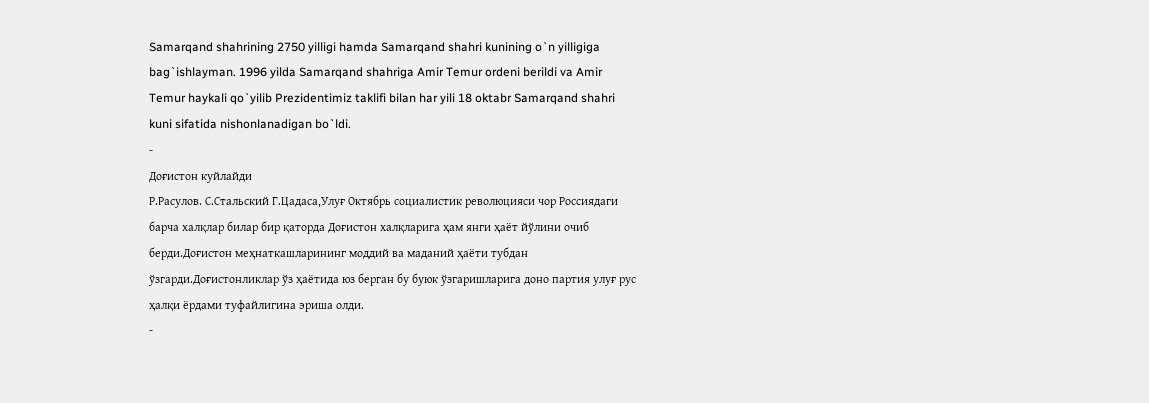Samarqand shahrining 2750 yilligi hamda Samarqand shahri kunining o`n yilligiga bag`ishlayman. 1996 yilda Samarqand shahriga Amir Temur ordeni berildi va Amir Temur haykali qo`yilib Prezidentimiz taklifi bilan har yili 18 oktabr Samarqand shahri kuni sifatida nishonlanadigan bo`ldi.
-
Доғистон куйлайди
Р.Расулов. С.Стальский Г.Цадаса,Улуғ Октябрь социалистик революцияси чор Россиядаги барча халқлар билар бир қаторда Доғистон халқларига ҳам янги ҳаёт йўлини очиб берди.Доғистон меҳнаткашларининг моддий ва маданий ҳаёти тубдан ўзгарди.Доғистонликлар ўз ҳаётида юз берган бу буюк ўзгаришларига доно партия улуғ рус ҳалқи ёрдами туфайлигина эриша олди.
-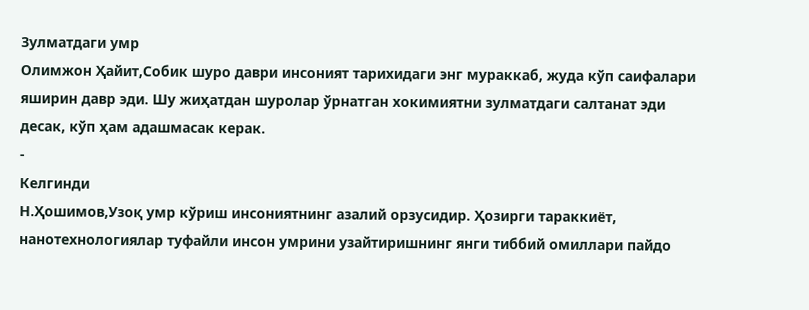Зулматдаги умр
Олимжон Ҳайит,Собик шуро даври инсоният тарихидаги энг мураккаб, жуда кўп саифалари яширин давр эди. Шу жиҳатдан шуролар ўрнатган хокимиятни зулматдаги салтанат эди десак, кўп ҳам адашмасак керак.
-
Келгинди
Н.Ҳошимов,Узоқ умр кўриш инсониятнинг азалий орзусидир. Ҳозирги тараккиёт, нанотехнологиялар туфайли инсон умрини узайтиришнинг янги тиббий омиллари пайдо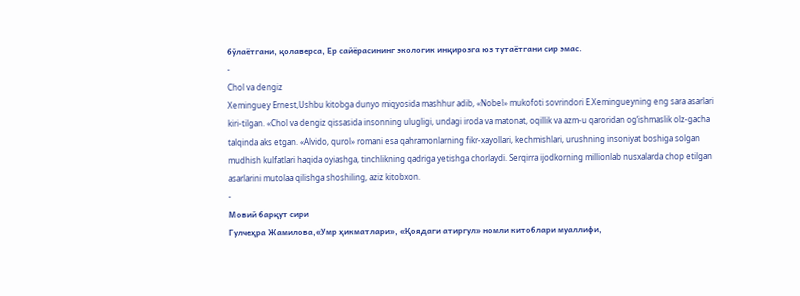бўлаётгани, қолаверса, Ер сайёрасининг экологик инқирозга юз тутаётгани сир эмас.
-
Chol va dengiz
Xeminguey Ernest,Ushbu kitobga dunyo miqyosida mashhur adib, «Nobel» mukofoti sovrindori E.Xemingueyning eng sara asarlari kiri-tilgan. «Chol va dengiz qissasida insonning ulugligi, undagi iroda va matonat, oqillik va azm-u qaroridan og‘ishmaslik olz-gacha talqinda aks etgan. «Alvido, qurol» romani esa qahramonlarning fikr-xayollari, kechmishlari, urushning insoniyat boshiga solgan mudhish kulfatlari haqida oyiashga, tinchlikning qadriga yetishga chorlaydi. Serqirra ijodkorning millionlab nusxalarda chop etilgan asarlarini mutolaa qilishga shoshiling, aziz kitobxon.
-
Мовий барқут сири
Гулчеҳра Жамилова,«Умр ҳикматлари», «Қоядаги атиргул» номли китоблари муаллифи,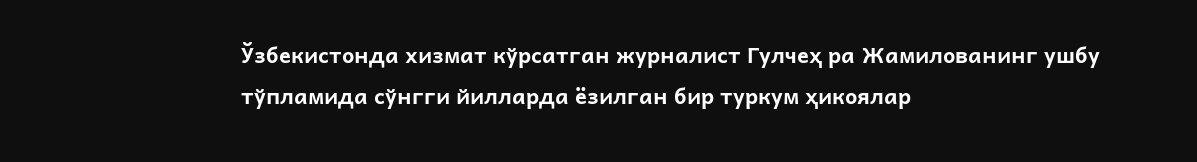Ўзбекистонда хизмат кўрсатган журналист Гулчеҳ ра Жамилованинг ушбу тўпламида сўнгги йилларда ёзилган бир туркум ҳикоялар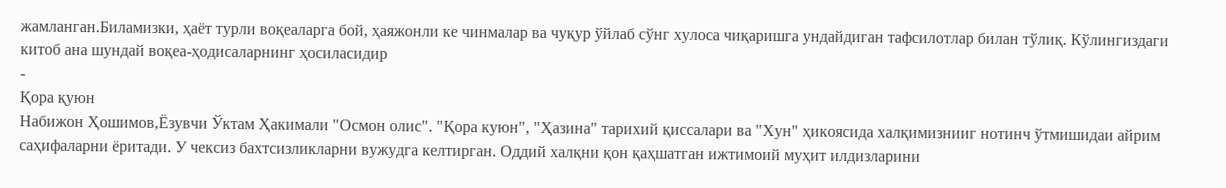жамланган.Биламизки, ҳаёт турли воқеаларга бой, ҳаяжонли ке чинмалар ва чуқур ўйлаб сўнг хулоса чиқаришга ундайдиган тафсилотлар билан тўлиқ. Кўлингиздаги китоб ана шундай воқеа-ҳодисаларнинг ҳосиласидир
-
Қора қуюн
Набижон Ҳошимов,Ёзувчи Ўктам Ҳакимали "Осмон олис". "Қора куюн", "Ҳазина" тарихий қиссалари ва "Хун" ҳикоясида халқимизнииг нотинч ўтмишидаи айрим саҳифаларни ёритади. У чексиз бахтсизликларни вужудга келтирган. Оддий халқни қон қаҳшатган ижтимоий муҳит илдизларини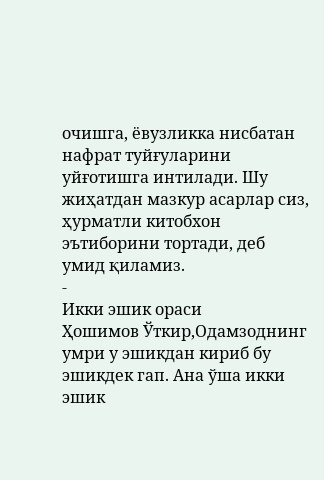очишга, ёвузликка нисбатан нафрат туйғуларини уйғотишга интилади. Шу жиҳатдан мазкур асарлар сиз, ҳурматли китобхон эътиборини тортади, деб умид қиламиз.
-
Икки эшик ораси
Ҳошимов Ўткир,Одамзоднинг умри у эшикдан кириб бу эшикдек гап. Ана ўша икки эшик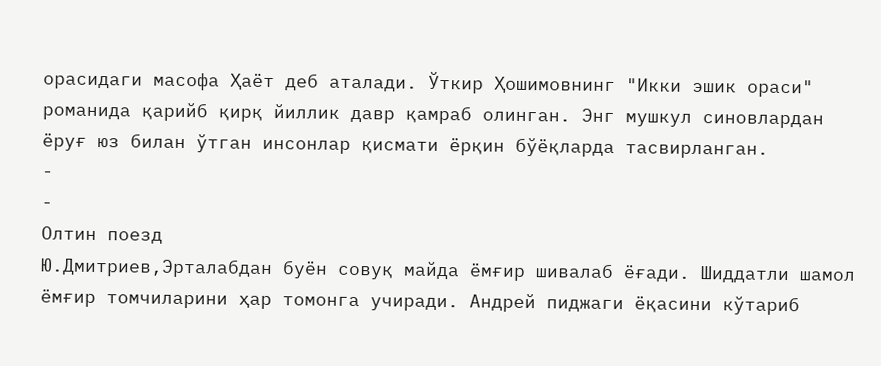орасидаги масофа Ҳаёт деб аталади. Ўткир Ҳошимовнинг "Икки эшик ораси" романида қарийб қирқ йиллик давр қамраб олинган. Энг мушкул синовлардан ёруғ юз билан ўтган инсонлар қисмати ёрқин бўёқларда тасвирланган.
-
-
Олтин поезд
Ю.Дмитриев,Эрталабдан буён совуқ майда ёмғир шивалаб ёғади. Шиддатли шамол ёмғир томчиларини ҳар томонга учиради. Андрей пиджаги ёқасини кўтариб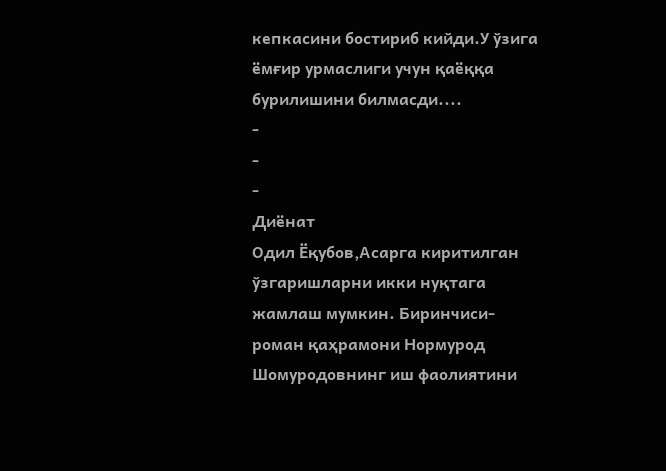кепкасини бостириб кийди.У ўзига ёмғир урмаслиги учун қаёққа бурилишини билмасди....
-
-
-
Диёнат
Одил Ёқубов,Асарга киритилган ўзгаришларни икки нуқтага жамлаш мумкин. Биринчиси- роман қаҳрамони Нормурод Шомуродовнинг иш фаолиятини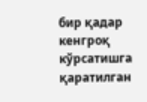бир қадар кенгроқ кўрсатишга қаратилган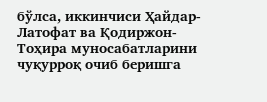бўлса, иккинчиси Ҳайдар-Латофат ва Қодиржон- Тоҳира муносабатларини чуқурроқ очиб беришга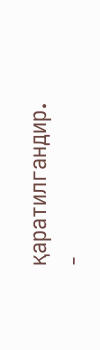қаратилгандир.
-